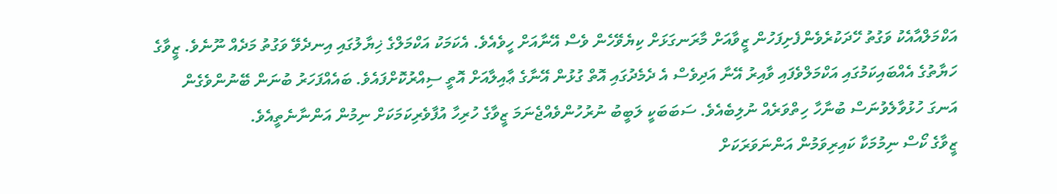އަކްމަލްއާއެކު ވަގުތު ހޭދަކުރެވެންފެށިފަހުން ޒީވާއަށް މާރަނގަޅަށް ކިޔެވޭހެން ވެސް އޭނާއަށް ހީވެއެވެ. އެކަމަކު އަކްމަލްގެ ޚިޔާލުގައި އިނދެވޭ ވަގުތު މަދެއް ނޫނެވެ. ޒީވާގެ ހަޔާތުގެ އެއްބައިކަމުގައި އަކްމަލްވެފައި ވާއިރު އޭނާ އަދިވެސް އެ ދެމެދުގައި އޮތް ގުޅުން އޭނާގެ ޢާއިލާއަށް އޮތީ ސިއްރުކޮށްފައެވެ. ބައެއްފަހަރު ބުނަން ބޭނުންވެގެން އަނގަ ހުޅުވާލެވުނަސް ބުނާހާ ހިތްވަރެއް ނުލިބެއެވެ. ސަބަބަކީ ލަބީބު ނުރުހުންވެއްޖެނަމަ ޒީވާގެ ހުރިހާ އުފާވެރިކަމަކަށް ނިމުން އަންނާނެތީއެވެ.
ޒީވާގެ ކޯސް ނިމުމަކާ ކައިރިވަމުން އަންނަވަރަކަށް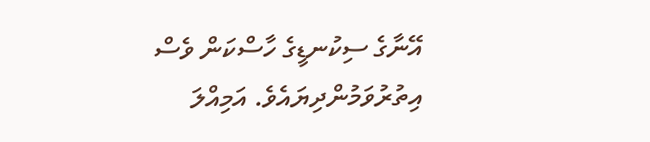އޭނާގެ ސިކުނޑީގެ ހާސްކަން ވެސް އިތުރުވަމުންދިޔައެވެ. އަމިއްލަ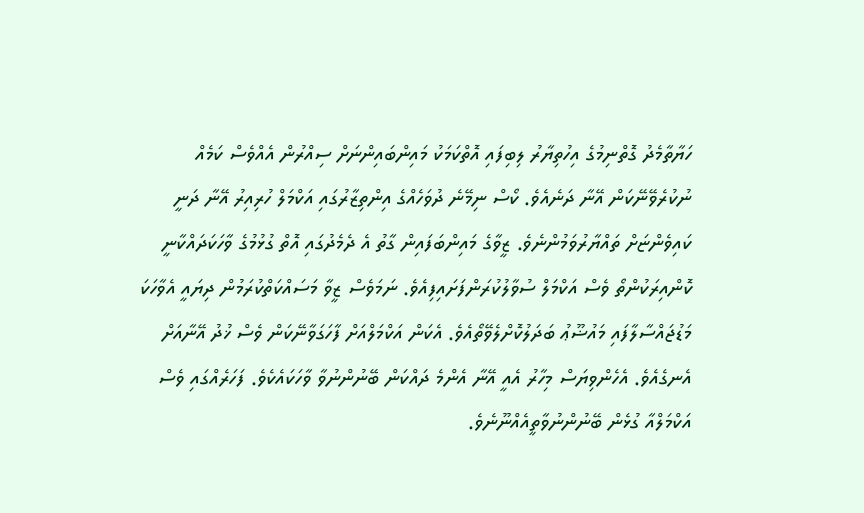ހަޔާތާމެދު ގޮތްނިމުގެ އިހުތިޔާރު ލިބިފައި އޮތްކަމަކު މައިންބައިންނަށް ސިއްރުން އެއްވެސް ކަމެއް ނުކުރެވޭނޭކަން އޭނާ ދަނެއެވެ. ކޯސް ނިމޭނެ ދުވަހެއްގެ އިންތިޒާރުގައި އަކްމަލް ހުރިއިރު އޭނާ ދަނީ ކައިވެންޏަށް ތައްޔާރުވަމުންނެވެ. ޒީވާގެ މައިންބަފައިން ގާތު އެ ދެމެދުގައި އޮތް ގުޅުމުގެ ވާހަކަދައްކާނީ ކޮންއިރަކުންތޯ ވެސް އަކްމަލް ސުވާލުކުރަންފަށައިފިއެވެ. ނަމަވެސް ޒީވާ މަސައްކަތްކުރަމުން ދިޔައީ އެވާހަކަ މަޑުޖައްސާލާފައި މައުޟޫޢު ބަދަލުކޮށްލެވޭތޯއެވެ. އެކަން އަކްމަލްއަށް ފާހަގަވާނޭކަން ވެސް ޚުދު އޭނާއަށް އެނގެއެވެ. އެހެންވިޔަސް މިހާރު އެއީ އޭނާ އެންމެ ދައްކަން ބޭނުންނުވާ ވާހަކައެކެވެ. ފަހަރެއްގައި ވެސް އަކްމަލްއާ ގުޅެން ބޭނުންނުވާތީއެއްނޫނެވެ.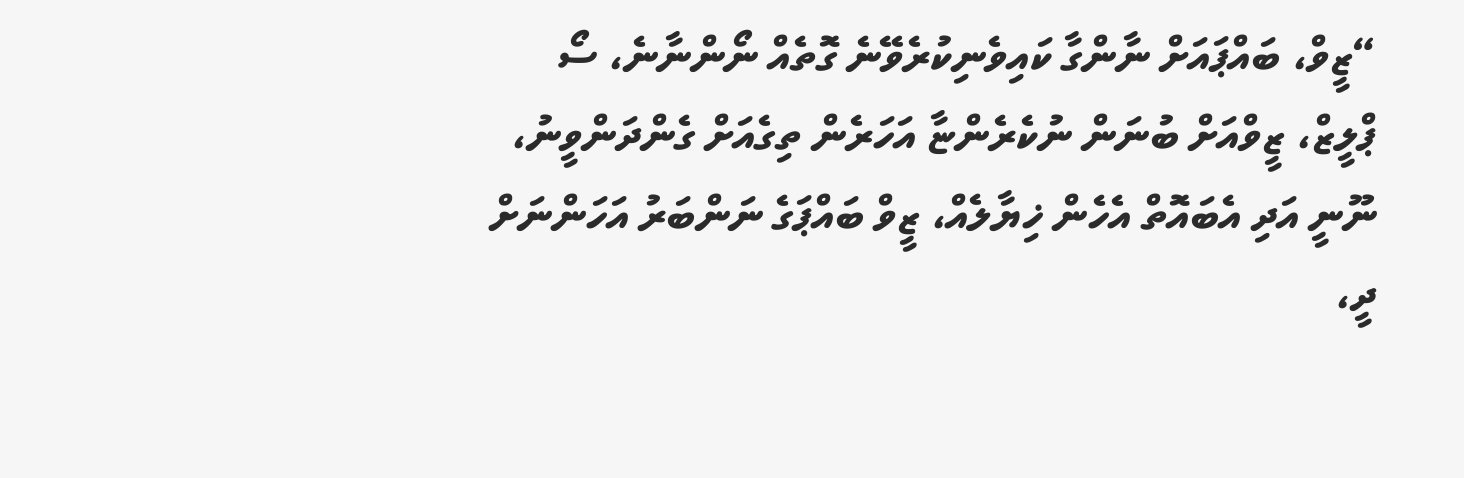“ޒީވް، ބައްޕައަށް ނާންގާ ކައިވެނިކުރެވޭނެ ގޮތެއް ނޯންނާނެ، ސޯ ޕްލީޒް، ޒީވްއަށް ބުނަން ނުކެރެންޏާ އަހަރެން ތިގެއަށް ގެންދަންވީނު، ނޫނީ އަދި އެބައޮތް އެހެން ޚިޔާލެއް، ޒީވް ބައްޕަގެ ނަންބަރު އަހަންނަށް ދީ،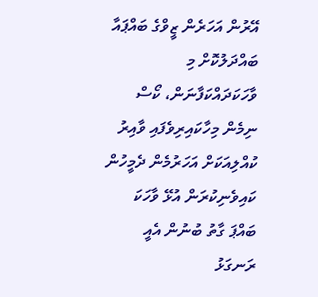އޭރުން އަހަރެން ޒީވްގެ ބައްޕައާ ބައްދަލުކޮށް މި ވާހަކަދައްކަފާނަން، ކޯސް ނިމެން މިހާކައިރިވެފައި ވާއިރު ކުއްލިއަކަށް އަހަރުމެން ދެމީހުން ކައިވެނިކުރަން އުޅޭ ވާހަކަ ބައްޕަ ގާތު ބުނުން އެއީ ރަނގަޅު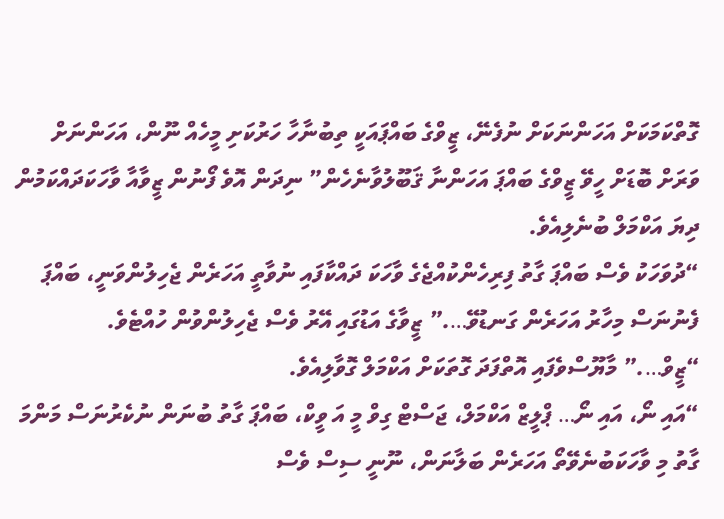ގޮތްކަމަކަށް އަހަންނަކަށް ނުފެނޭ، ޒީވްގެ ބައްޕައަކީ ތިބުނާހާ ހަރުކަށި މީހެއް ނޫން، އަހަންނަށް ވަރަށް ބޮޑަށް ހީވޭ ޒީވްގެ ބައްޕަ އަހަންނާ ޤަބޫލުވާނެހެން” ނިދަން އޮވެ ފޯނުން ޒީވާއާ ވާހަކަދައްކަމުން ދިޔަ އަކްމަލް ބުނެލިއެވެ.
“ދުވަހަކު ވެސް ބައްޕަ ގާތު ފިރިހެންކުއްޖެގެ ވާހަކަ ދައްކާފައި ނުވާތީ އަހަރެން ޖެހިލުންވަނީ، ބައްޕަ ފެނުނަސް މިހާރު އަހަރެން ގަނޑުވޭ….” ޒީވާގެ އަޑުގައި އޭރު ވެސް ޖެހިލުންވުން ހުއްޓެވެ.
“ޒީވް….” މާޔޫސްވެފައި އޮތްފަދަ ގޮތަކަށް އަކްމަލް ގޮވާލިއެވެ.
“އައި ނޯ، އައި ނޯ… ޕްލީޒް އަކްމަލް، ޖަސްޓް ގިވް މީ އަ ވީކް، ބައްޕަ ގާތު ބުނަން ނުކެރުނަސް މަންމަ ގާތު މި ވާހަކަބުނެވޭތޯ އަހަރެން ބަލާނަން، ނޫނީ ސިސް ވެސް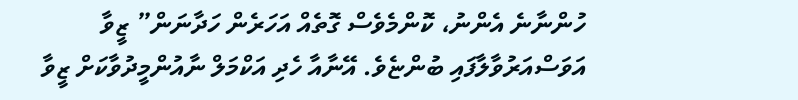ހުންނާނެ އެންނު، ކޮންމެވެސް ގޮތެއް އަހަރެން ހަދާނަން” ޒީވާ އަވަސްއަރުވާލާފައި ބުންޏެވެ. އޭނާއާ ހެދި އަކްމަލް ނާއުންމީދުވާކަށް ޒީވާ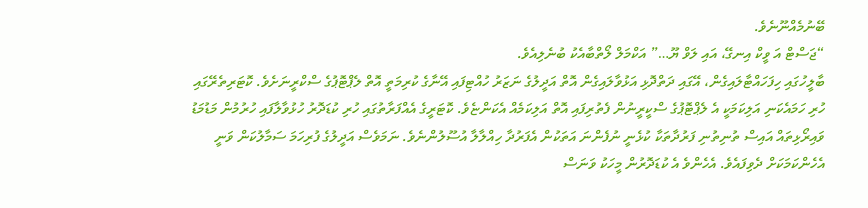ބޭނުމެއްނޫނެވެ.
“ޖަސްޓް އަ ވީކް އިނގޭ، އައި ލަވް ޔޫ…” އަކްމަލް ލޯތްބާއެކު ބުނެލިއެވެ.
ބާލީހުގައި ހިފަހައްޓާލައިގެން، އޭގައި ދަތްދޮޅި އަޅުވާލައިގެން އޮތް އަދީލުގެ ނަޒަރު ހުއްޓިފައި އޭނާގެ ކުރިމަތީ އޮތް ލެޕްޓޮޕުގެ ސްކްރީނަށެވެ. ކޮޓަރިތެރޭގައި ހުރި ހަމައެކަނި އަލިކަމަކީ އެ ލެޕްޓޮޕުގެ ސްކީރީނުން ފެތުރިފައި އޮތް އަލިކަމެއް އެކަންޏެވެ. ކޮޓަރީގެ އެއްފަރާތުގައި ހުރި ކުޑަދޮރު ހުޅުވާލާފައި ހުރުމުން މަޑުމަޑު ވައިރޯޅިތައް އައިސް ތުނިތުނި ފަރުދާތަކާ ކުޅެނީ ނުފެންނަ އަތަކުން އެފަރުދާ ހިއްލާލާ އުސޫލުންނެވެ. ނަމަވެސް އަދީލުގެ ފުރިހަމަ ސަމާލުކަން ވަނީ އެހެންކަމަކަށް ދެވިފައެވެ. އެހެންވެ އެ ކުޑަދޮރުން މީހަކު ވަނަސް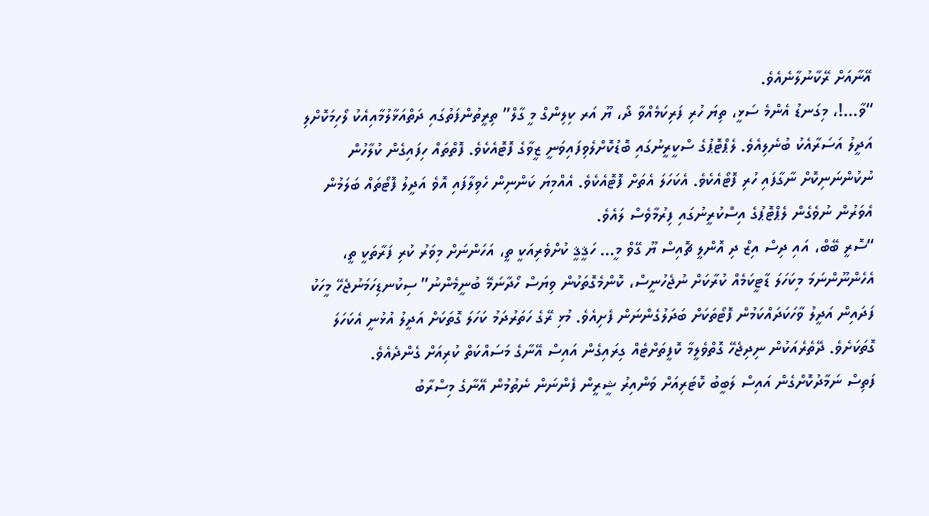އޭނާއަށް ރޭކާނުލާނެއެވެ.
“ވާ…!، މިގަނޑު އެންމެ ސަޅީ، ތިޔަ ހުރި ފަރިކަމެއްވާ ދޯ، ޔޫ އަރ ކިލިންގް މީ ގާލް” ތިރީތުންފަތުގައި ދަތްއަޅާލުމާއިއެކު ލޯހިމަކޮށްލި އަދީލު އަސަރާއެކު ބުނެލިއެވެ. ލެޕްޓޮޕުގެ ސްކީރީނުގައި ބޮޑުކޮށްލެވިފައިވަނީ ޒީވާގެ ފޮޓޮއެކެވެ. ފޮތްތައް ހިފައިގެން ކުލާހުން ނުކުންނަނިކޮށް ނާގާފައި ހުރި ފޮޓޯއެކެވެ. އެކަހަލަ އެތަށް ފޮޓޮއެކެވެ. އެއްމިޔަ ކަންނިން ހެވިލާފައި އޮވެ އަދީލު ފޮޓޯތައް ބަލަމުން އެވަރުން ނުވެގެން ލެޕްޓޮޕުގެ އިސްކުރީނުގައި ފިރުމާވެސް ލައެވެ.
“ސޮރީ ބޭބް، އައި ދިސް އިޒް ދި އޮންލީ ޗޮއިސް ޔޫ ގޭވް މީ… ހަޤީޤީ ކުށްވެރިއަކީ ތީ، އަހަންނަށް މިވަރު ކުރި ފަރާތަކީ ތީ، އެހެންނޫންނަމަ މިކަހަލަ ޑާޓީކަމެއް ކުރާކަށް ނުޖެހުނީސް، ކޮންމެގޮތަކުން ވިޔަސް ހޯދާނަމޭ ބުނީމެންނު” ސިކުނޑިހަމަނުޖެހޭ މީހަކު ފަދައިން އަދީލު ވާހަކަދައްކަމުން ފޮޓޯތަކަށް ބަދަލުގެންނަން ފެށިއެވެ. މުޅި ރޭގެ ހަތަރުދަމު ކަހަލަ ގޮތަކަށް އަދީލު އުޅުނީ އެކަހަލަ ގޮތަކަށެވެ. ދޭތެރެއަކުން ނިދިޖެހޭ ގޮތްވެލީމާ ކޮފީތަށްޓެއް ގިރައިގެން އައިސް އޭނާގެ މަސައްކަތް ކުރިއަށް ގެންދެއެވެ.
ފަތިސް ނަމާދުކޮށްގެން އައިސް ލަބީބު ކޮޓަރިއަށް ވަންއިރު ޝީރީން ފެންނަން ނެތުމުން އޭނާގެ މިސްރާބު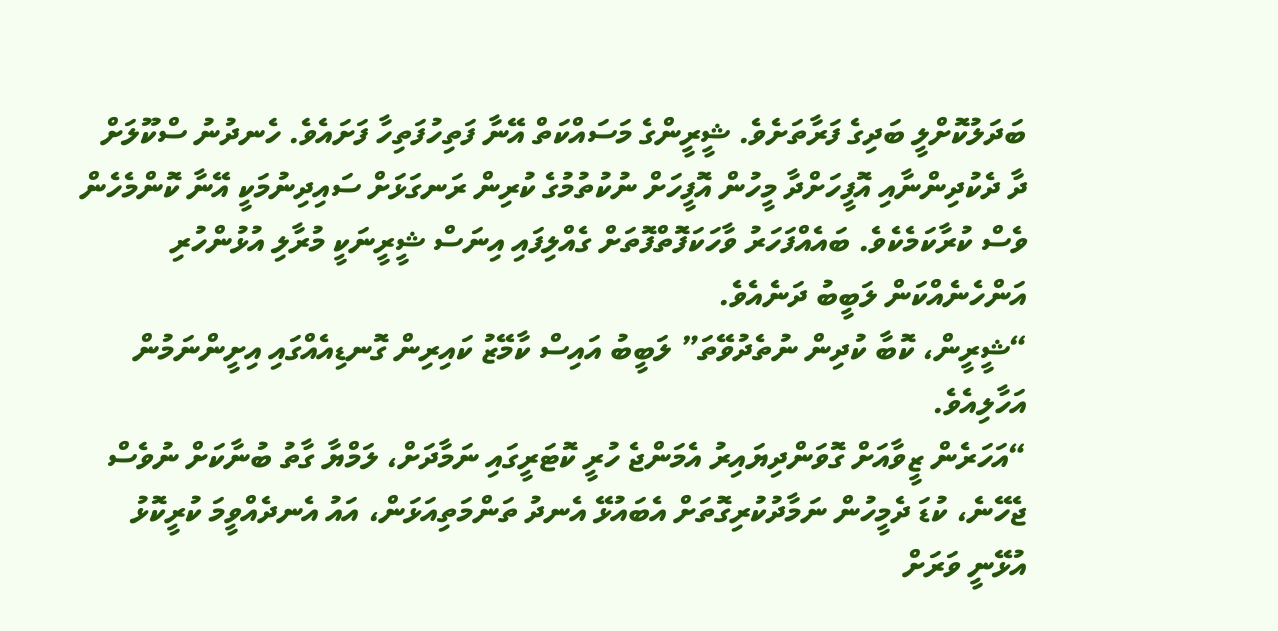ބަދަލުކޮށްލީ ބަދިގެ ފަރާތަށެވެ. ޝީރީންގެ މަސައްކަތް އޭނާ ފަތިހުފަތިހާ ފަށައެވެ. ހެނދުނު ސްކޫލަށް ދާ ދެކުދިންނާއި އޮފީހަށްދާ މީހުން އޮފީހަށް ނުކުތުމުގެ ކުރިން ރަނގަޅަށް ސައިދިނުމަކީ އޭނާ ކޮންމެހެން ވެސް ކުރާކަމެކެވެ. ބައެއްފަހަރު ވާހަކަފޮތްފޮތަށް ގެއްލިފައި އިނަސް ޝީރީނަކީ މުރާލި އުޅުންހުރި އަންހެނެއްކަން ލަބީބު ދަނެއެވެ.
“ޝީރީން، ކޮބާ ކުދިން ނުތެދުވޭތަ” ލަބީބު އައިސް ކާމޭޒު ކައިރިން ގޮނޑިއެއްގައި އިށީންނަމުން އަހާލިއެވެ.
“އަހަރެން ޒީވާއަށް ގޮވަންދިޔައިރު އެމަންޖެ ހުރީ ކޮޓަރީގައި ނަމާދަށް، ލަމްޔާ ގާތު ބުނާކަށް ނުވެސް ޖެހޭނެ، ކުޑަ ދެމީހުން ނަމާދުކުރިގޮތަށް އެބައުޅޭ އެނދު ތަންމަތިއަޅަން، އައު އެނދެއްވީމަ ކުރީކޮޅު އުޅޭނީ ވަރަށް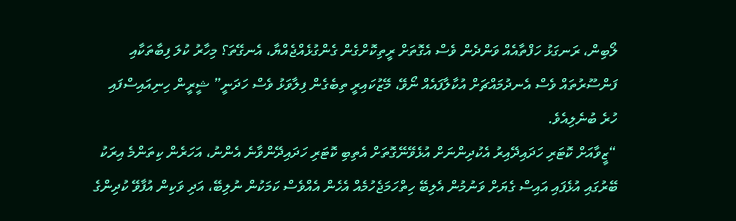ލޯބިން، ރަނގަޅު ހަފްތާއެއް ވަންދެން ވެސް އެގޮތަށް ރީތިކޮށްގެން ގެންގުޅެއްޖެއްޔާ، އެނގޭތަ؟ މިހާރު ކުލަ ފިބާތަކާއި ފަންސޫރުތައް ވެސް އެނދުމައްޗަށް އުކާލާފައެއް ނޯވޭ، މޭޒުކައިރީ ތިބެގެން ފިލާވަޅު ވެސް ހަދަނީ” ޝީރީން ހިނިއައިސްފައި ހުރެ ބުނެލިއެވެ.
“ޒީވާއަށް ކޮޓަރި ހަދައިދޭއިރު އެކުދިންނަށް އުޅެވޭނޭގޮތަށް އެތިބި ކޮޓަރި ހަދައިދޭންވާނެ އެންނު، އަހަރެން ކިތަންމެ އިރަކު ބޭރުގައި އުޅެފައި އައިސް ގެޔަށް ވަނުމުން އެލިބޭ ހިތްހަމަޖެހުމެއް އެހެން އެއްވެސް ކަމަކުން ނުލިބޭ، އަދި ވަކިން އުފާވޭ ކުދިންގެ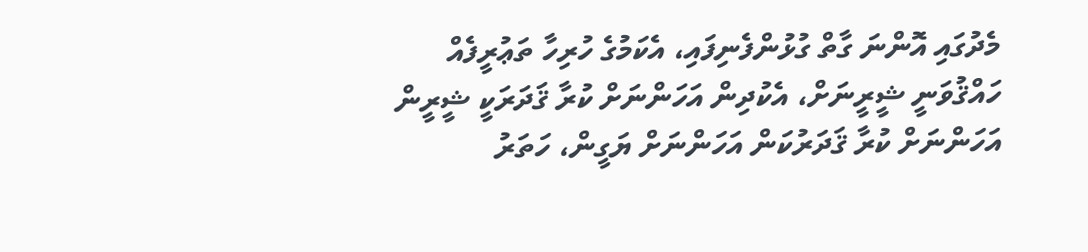މެދުގައި އޮންނަ ގާތް ގުޅުންފެނިފައި، އެކަމުގެ ހުރިހާ ތަޢުރީފެއް ހައްޤުވަނީ ޝީރީނަށް، އެކުދިން އަހަންނަށް ކުރާ ޤަދަރަކީ ޝީރީން އަހަންނަށް ކުރާ ޤަދަރުކަން އަހަންނަށް ޔަގީން، ހަތަރު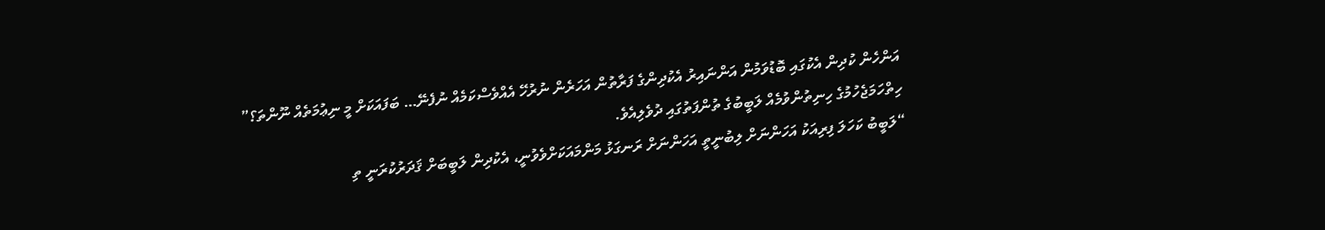އަންހެން ކުދިން އެކުގައި ބޮޑުވަމުން އަންނައިރު އެކުދިންގެ ފަރާތުން އަހަރެން ނުރުހޭ އެއްވެސްކަމެއް ނުފެނޭ… ބަފައަކަށް މީ ނިޢުމަތެއް ނޫންތަ؟” ހިތްހަމަޖެހުމުގެ ހިނިތުންވުމެއް ލަބީބުގެ ތުންފަތުގައި ދުވެލިއެވެ.
“ލަބީބު ކަހަލަ ފިރިއަކު އަހަންނަށް ލިބުނީތީ އަހަންނަށް ރަނގަޅު މަންމައަކަށްވެވުނީ، އެކުދިން ލަބީބަށް ޤަދަރުކުރަނީ ތި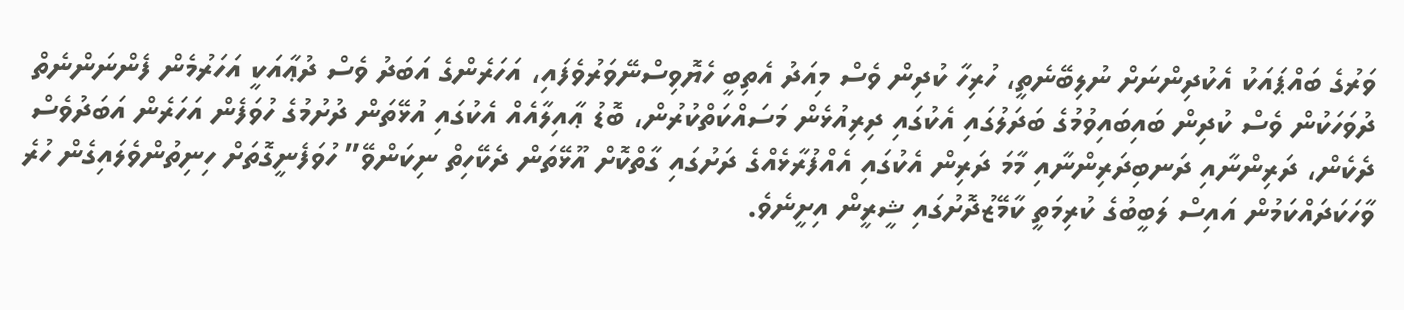ވަރުގެ ބައްޕައަކު އެކުދިންނަށް ނުލިބޭނެތީ، ހުރިހާ ކުދިން ވެސް މިއަދު އެތިބީ ހެޔޮވިސްނޭވަރުވެފައި، އަހަރެންގެ އަބަދު ވެސް ދުޢާއަކީ އަހަރުމެން ފެންނަންނެތް ދުވަހަކުން ވެސް ކުދިން ބައިބައިވުމުގެ ބަދަލުގައި އެކުގައި ދިރިއުޅެން މަސައްކަތްކުރުން، ބޮޑު ޢާއިލާއެއް އެކުގައި އުޅޭތަން ދުށުމުގެ ހުވަފެން އަހަރެން އަބަދުވެސް ދެކެން، ދަރިންނާއި ދަނބިދަރިންނާއި މާމަ ދަރިން އެކުގައި އެއްފުރާޅެއްގެ ދަށުގައި ގާތްކޮށް އޫޅޭތަން ދެކޭހިތް ނިކަންވޭ” ހުވަފެނީގޮތަށް ހިނިތުންވެލައިގެން ހުރެ ވާހަކަދައްކަމުން އައިސް ލަބީބުގެ ކުރިމަތީ ކާމޭޒުދޮށުގައި ޝީރީން އިށީނެވެ.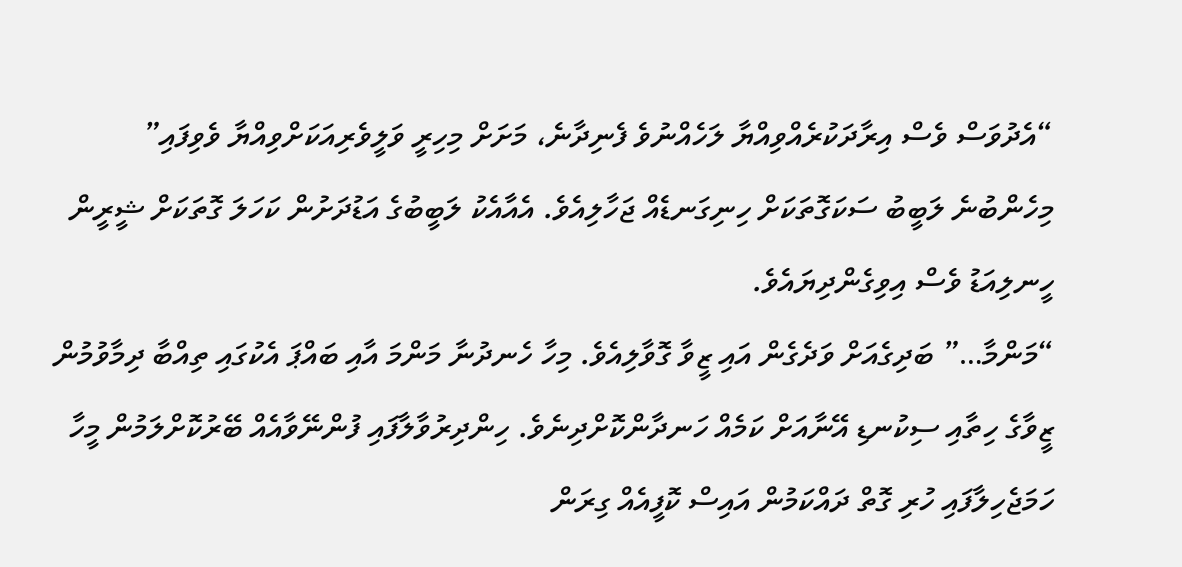“އެދުވަސް ވެސް އިރާދަކުރެއްވިއްޔާ ލަހެއްނުވެ ފެނިދާނެ، މަށަށް މިހިރީ ވަލީވެރިއަކަށްވިއްޔާ ވެވިފައި” މިހެންބުނެ ލަބީބު ސަކަގޮތަކަށް ހިނިގަނޑެއް ޖަހާލިއެވެ. އެއާއެކު ލަބީބުގެ އަޑުދަށުން ކަހަލަ ގޮތަކަށް ޝީރީން ހީނލިއަޑު ވެސް އިވިގެންދިޔައެވެ.
“މަންމާ…” ބަދިގެއަށް ވަދެގެން އައި ޒީވާ ގޮވާލިއެވެ. މިހާ ހެނދުނާ މަންމަ އާއި ބައްޕަ އެކުގައި ތިއްބާ ދިމާވުމުން ޒީވާގެ ހިތާއި ސިކުނޑި އޭނާއަށް ކަމެއް ހަނދާންކޮށްދިނެވެ. ހިންދިރުވާލާފައި ފުންނޭވާއެއް ބޭރުކޮށްލަމުން މީހާ ހަމަޖެހިލާފައި ހުރި ގޮތް ދައްކަމުން އައިސް ކޮފީއެއް ގިރަން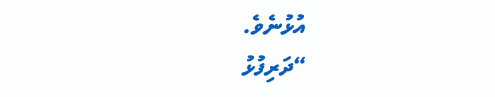އުޅުނެވެ.
“ދަރިފުޅު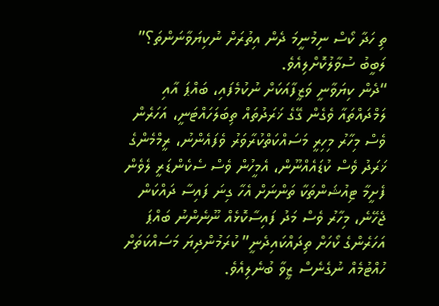ތި ހަދާ ކޯސް ނިމުނީމަ ދެން އިތުރަށް ނުކިޔަވާނަންތަ؟” ލަބީބު ސުވާލުކޮށްލިއެވެ.
“ދެން ކިޔަވާނީ ވަޒީފާއަކަށް ނުކުމެފައި، ބައްޕަ އާއި ލަމްދައްތައާ ވެގެން ގޭގެ ޚަރަދުތައް ތިބަލަހައްޓަނީ، އަހަރެން ވެސް މިހާރު މިހިރީ މަސައްކަތްކުރާވަރު ވެފައެންނު، ރީމްމެންގެ ޚަރަދު ވެސް ކުޑައެއްނޫން، އެމީހުން ވެސް ސެކެންޑަރީ ލެވެން ފެށީމާ ޓިއުޝަންތަކާ ތަންނަށް އެހާ ގިނަ ފައިސާ ދައްކަން ޖެހޭނެ، މިހާރު ވެސް މަދު ފައިސާކޮޅެއް ނޫނެންނު ބައްޕަ އަހަރެންގެ ކޯހަށް ތިދައްކައިދެނީ” ކުރަމުންދިޔަ މަސައްކަތަށް ހުއްޓުމެއް ނުގެނެސް ޒީވާ ބުނެލިއެވެ.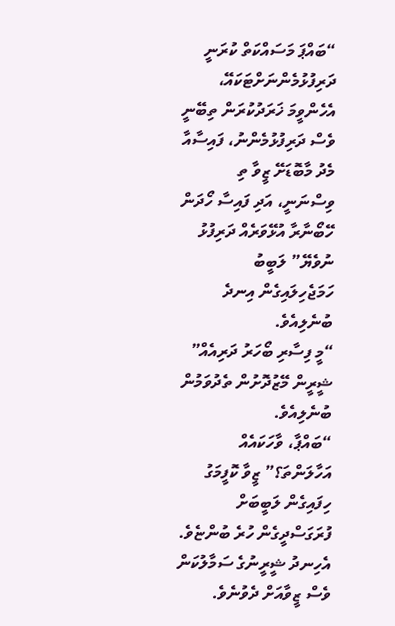“ބައްޕަ މަސައްކަތް ކުރަނީ ދަރިފުޅުމެންނަށްޓަކައޭ، އެހެންވީމަ ޚަރަދުކުރަން ތިބޭނީ ވެސް ދަރިފުޅުމެންނު، ފައިސާއާ މެދު މާބޮޑަށޭ ޒީވާ ތި ވިސްނަނީ، އަދި ފައިސާ ހޯދަން ހޭބޯނާރާ އުޅޭވަރެއް ދަރިފުޅު ނުވެޔޭ” ލަބީބު ހަމަޖެހިލައިގެން އިނދެ ބުނެލިއެވެ.
“މީ ފިސާރި ބޯހަރު ދަރިއެއް” ޝީރީން މޭޒުދޮށުން ތެދުވަމުން ބުނެލިއެވެ.
“ބައްޕާ، ވާހަކައެއް އަހާލަންތަ؟” ޒީވާ ކޮފީމަގު ހިފައިގެން ލަބީބަށް ފުރަގަސްދީގެން ހުރެ ބުންޏެވެ. އެހިނދު ޝީރީނުގެ ސަމާލުކަން ވެސް ޒީވާއަށް ދެވުނެވެ.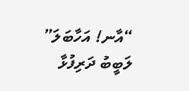“އާނ! އަހާބަލަ” ލަބީބު ދަރިފުޅާ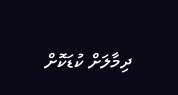ދިމާލަށް ކުޑަކޮށް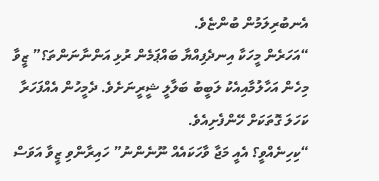އެނބުރިލަމުން ބުންޏެވެ.
“އަހަރެން މީހަކާ އިނދެފިއްޔާ ބައްޕަމެން ރުޅި އަންނާނަންތަ؟” ޒީވާ މިހެން އަހާލުމާއިއެކު ލަބީބު ބަލާލީ ޝީރީނަށެވެ. ދެމީހުން އެއްފަހަރާ ކަހަލަ ގޮތަކަށް ހޭންފެށިއެވެ.
“ކިހިނެއްވީ؟ އެއީ މަޖާ ވާހަކައެއް ނޫނެންނު” ހައިރާންވި ޒީވާ އަވަސް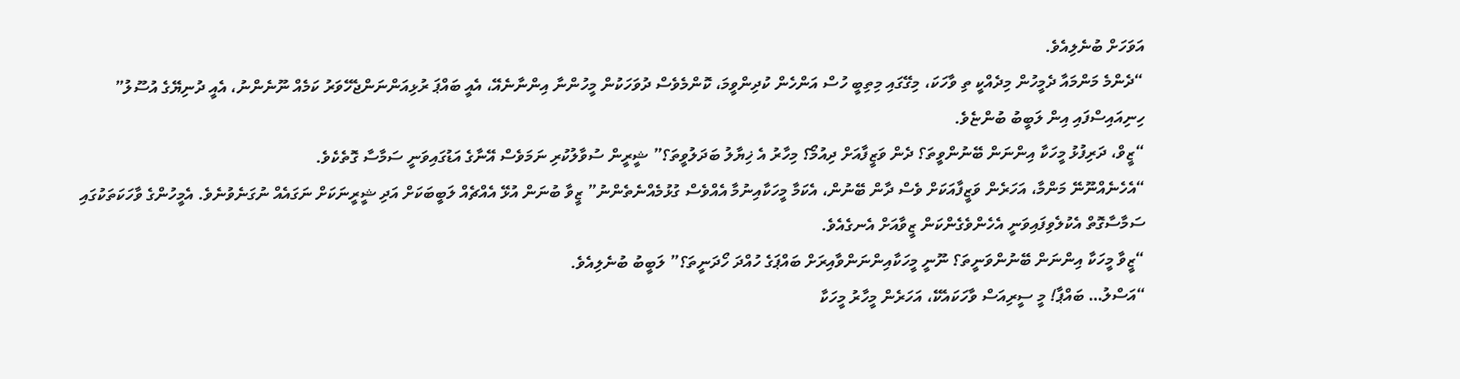އަވަހަށް ބުނެލިއެވެ.
“ދެންމެ މަންމައާ ދެމީހުން މިދެއްކީ ތި ވާހަކަ، މިގޭގައި މިތިބީ ހުސް އަންހެން ކުދިންވީމަ، ކޮންމެވެސް ދުވަހަކުން މީހުންނާ އިންނާނެއޭ، އެއީ ބައްޕަ ރުޅިއަންނަންޖެހޭވަރު ކަމެއް ނޫނެންނު، އެއީ ދުނިޔޭގެ އުސޫލު” ހިނިއައިސްފައި އިން ލަބީބު ބުންޏެވެ.
“ޒީވް، ދަރިފުޅު މީހަކާ އިންނަން ބޭނުންވީތަ؟ ދެން ވަޒީފާއަށް ދިއުމޯ؟ މިހާރު އެ ޚިޔާލު ބަދަލުވީތަ؟” ޝީރީން ސުވާލުކުރި ނަމަވެސް އޭނާގެ އަޑުގައިވަނީ ސަމާސާ ގޮތެކެވެ.
“އެހެނެއްނޫނޭ މަންމާ، އަހަރެން ވަޒީފާއަކަށް ވެސް ދާން ބޭނުން، އެކަމާ މީހަކާއިނުމާ އެއްވެސް ގުޅުމެއްނެތެންނު” ޒީވާ ބުނަން އުޅޭ އެއްޗެއް ލަބީބަކަށް އަދި ޝީރީނަކަށް ނަގައެއް ނުގަނެވުނެވެ. އެމީހުންގެ ވާހަކަތަކުގައި ސަމާސާގޮތް އެކުލެވިފައިވަނީ އެހެންވެގެންކަން ޒީވާއަށް އެނގެއެވެ.
“ޒީވާ މީހަކާ އިންނަން ބޭނުންވަނީތަ؟ ނޫނީ މީހަކާއިންނަންވާއިރަށް ބައްޕަގެ ހުއްދަ ހޯދަނީތަ؟” ލަބީބު ބުނެލިއެވެ.
“އަސްލު… ބައްޕާ! މީ ސީރިއަސް ވާހަކައެކޭ، އަހަރެން މީހާރު މީހަކާ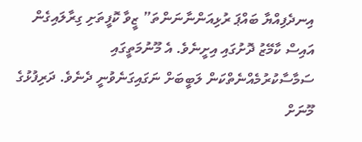އިނދެފިއްޔާ ބައްޕަ ރުޅިއަންނާނަންތަ” ޒީވާ ކޮފީތަށި ގިރާލައިގެން އައިސް ކާމޭޒު ދޮށުގައި އިށީނެވެ. އެ މޫނުމަތީގައި ސަމާސާކުރުމެއްނެތްކަން ލަބީބަށް ނަގައިގަނެވުނީ ދެނެވެ. ދަރިފުޅުގެ މޫނަށް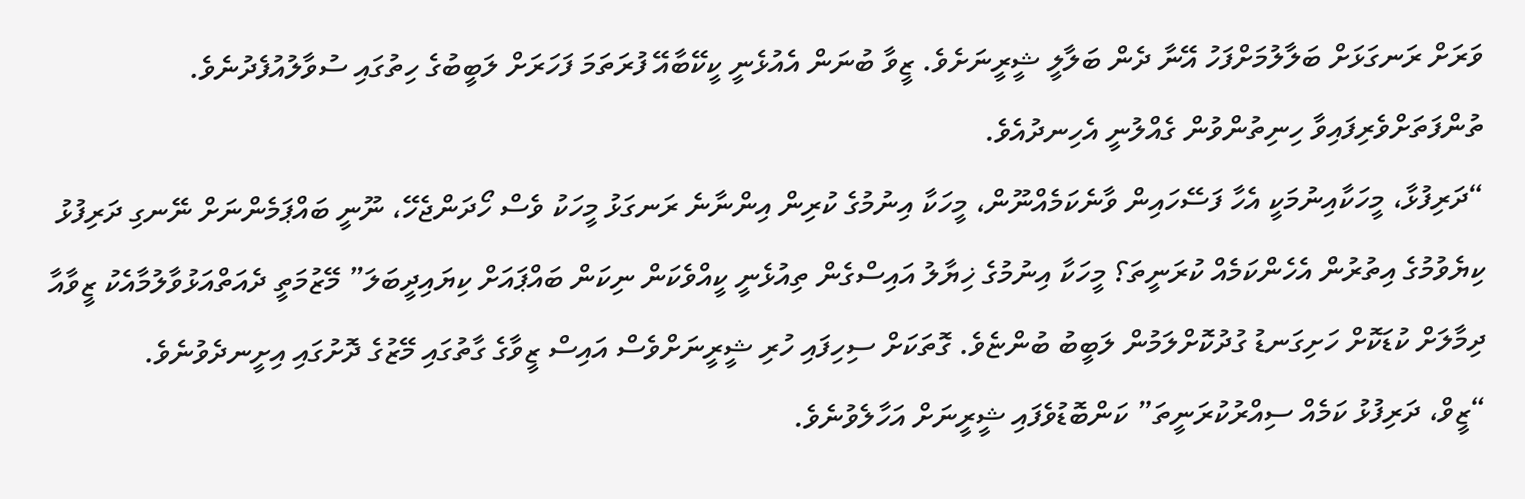ވަރަށް ރަނގަޅަށް ބަލާލުމަށްފަހު އޭނާ ދެން ބަލާލީ ޝީރީނަށެވެ. ޒީވާ ބުނަން އެއުޅެނީ ކީކޭބާއޭ ފުރަތަމަ ފަހަރަށް ލަބީބުގެ ހިތުގައި ސުވާލުއުފެދުނެވެ. ތުންފަތަށްވެރިފައިވާ ހިނިތުންވުން ގެއްލުނީ އެހިނދުއެވެ.
“ދަރިފުޅާ، މީހަކާއިނުމަކީ އެހާ ފަސޭހައިން ވާނެކަމެއްނޫން، މީހަކާ އިނުމުގެ ކުރިން އިންނާނެ ރަނގަޅު މީހަކު ވެސް ހޯދަންޖެހޭ، ނޫނީ ބައްޕަމެންނަށް ނޭނގި ދަރިފުޅު ކިޔެވުމުގެ އިތުރުން އެހެންކަމެއް ކުރަނީތަ؟ މީހަކާ އިނުމުގެ ޚިޔާލު އައިސްގެން ތިއުޅެނީ ކީއްވެކަން ނިކަން ބައްޕައަށް ކިޔައިދީބަލަ” މޭޒުމަތީ ދެއަތްއަޅުވާލުމާއެކު ޒީވާއާ ދިމާލަށް ކުޑަކޮށް ހަށިގަނޑު ގުދުކޮށްލަމުން ލަބީބު ބުންޏެވެ. ގޮތަކަށް ސިހިފައި ހުރި ޝީރީނަށްވެސް އައިސް ޒީވާގެ ގާތުގައި މޭޒުގެ ދޮށުގައި އިށީނދެވުނެވެ.
“ޒީވް، ދަރިފުޅު ކަމެއް ސިއްރުކުރަނީތަ” ކަންބޮޑުވެފައި ޝީރީނަށް އަހާލެވުނެވެ.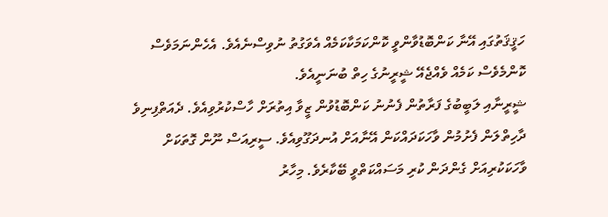ހަޤީޤަތުގައި އޭނާ ކަންބޮޑުވާންވީ ކޮންކަމަކާކަމެއް އެވަގުތު ނުވިސްނެއެވެ. އެހެންނަމަވެސް ކޮންމެވެސް ކަމެއް ވެއްޖެއޭ ޝީރީނުގެ ހިތް ބުނަނީއެވެ.
ޝީރީނާއި ލަބީބުގެ ފަރާތުން ފެނުނު ކަންބޮޑުވުން ޒީވާ އިތުރަށް ހާސްކުރުވިއެވެ. ދެއަތްފިނިވެ ދާހިތްލަން ފެށުމުން ވާހަކަދައްކަން އޭނާއަށް އުނދަގޫވިއެވެ. ސީރިއަސް ނޫން ގޮތަކަށް ވާހަކަކުރިއަށް ގެންދަން ކުރި މަސައްކަތްވީ ބޭކާރެވެ. މިހާރު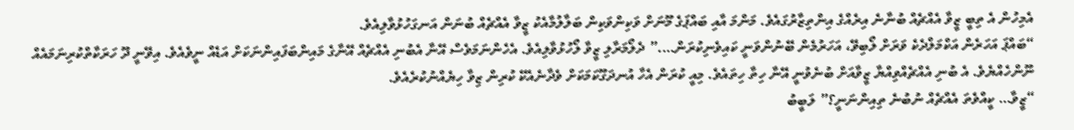އެމިހުން އެ ތިބީ ޒީވާ އެއްޗެއް ބުނާނެ އިރެއްގެ އިންތިޒާރުގައެވެ. މަންމަ އާއި ބައްޕަގެ މޫނަށް ވަކިންވަކިން ބަލާލުމާއެކު ޒީވާ އެއްޗެއް ބުނަން އަނގަހުޅުވާލިއެވެ.
“ބައްޕަ އަހަރެން އަކްމަލްދެކެ ވަރަށް ލޯބިވޭ، އަހަރުމެން ބޭނުންވަނީ ކައިވެނިކުރަން….” ދެލޯމަރާލި ޒީވާ ލޯހުޅުވާލިއެވެ. އެހެންނަމަވެސް އޭނާ އެބުނި އެއްޗެއް އޭނާގެ މައިންބަފައިންނަކަށް އަޑެއް ނީވެއެވެ. އިވޭނީ ދޫ ހަރަކާތްކުރިނަމައެއް ނޫންހެއްޔެވެ. އެ ބުނި އެއްޗެއްވިއްޔާ ޒީވާއަށް ބުނެވުނީ އޭނާ ހިތާ ހިތައެވެ. މިއީ ކުރަން އެހާ އުނދަގޫކަމަކަށް ވެދާނެއެކޭ ކުރިން ޒިވާ ހިޔެއްނުކުރެއެވެ.
“ޒީވާ… ކީއްވެތަ އެއްޗެއް ނުބުނެ ތިއިންނަނީ؟” ލަބީބު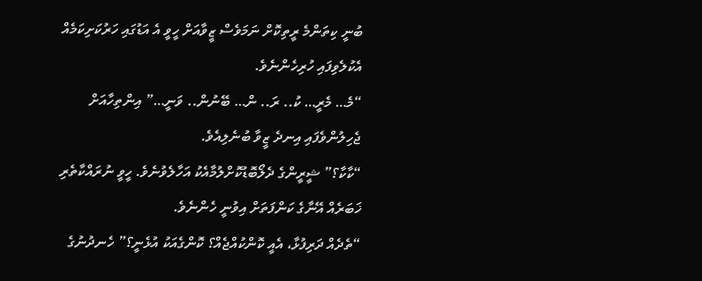ބުނީ ކިތަންމެ ރީތިކޮށް ނަމަވެސް ޒީވާއަށް ހީވީ އެ އަޑުގައި ހަރުކަށިކަމެއް އެކުލެވިފައި ހުރިހެންނެވެ.
“މެ… މެރީ… ކު.. ރަ.. ން… ބޭނުން.. ވަނީ…” އިންތިހާއަށް ޖެހިލުންވެފައި އިނދެ ޒީވާ ބުނެލިއެވެ.
“ކާކާ؟” ޝީރީންގެ ދެލޯބޮޑުކޮށްލުމާއެކު އަހާލެވުނެވެ. ހީވީ ނުރައްކާތެރި ޚަބަރެއް އޭނާގެ ކަންފަތަށް އިވުނީ ހެންނެވެ.
“ތެދެއް ދަރިފުޅާ، އެއީ ކޮންކުއްޖެއް؟ ކޮންގެއަކު އުޅެނީ؟” ހެނދުނުގެ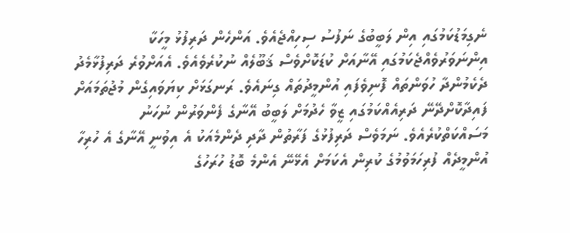ނެގިމަޑުކަމުގައި އިން ލަބީބުގެ ނަފުސު ސިހިއްޖެއެވެ. އަންހެން ދަރިފުޅު މީހަކާ އިންނަވަރުވެއްޖެކަމުގައި އޭނާއަށް ކުޑަކޮށްވެސް ޤަބޫލެއް ނުކުރެވެއެވެ. އެއަށްވުރެ ދަރިފުޅާމެދު ދެކެމުންދާ ހުވަންތައް ފޮނިވެފައި އުންމީދުތައް ގިނައެވެ. ރަނގަޅަށް ކިޔަވައިގެން މުޖުތަމައަށް ފައިދާކޮށްދޭނޭ ދަރިއެއްކަމުގައި ޒީވާ ހެދުމަށް ލަބީބު އޭނާގެ ފެންވަރުން ނުހަނު މަސައްކަތްކުރެއެވެ. ނަމަވެސް ދަރިފުޅުގެ ފަރާތުން ދާދި ދެންމެއަކު އެ އިވުނީ އޭނާގެ އެ ހުރިހާ އުންމީދެއް ފުރިހަމަވުމުގެ ކުރިން އެކަމަށް އެޅޭނޭ އެންމެ ބޮޑު ހުރަހުގެ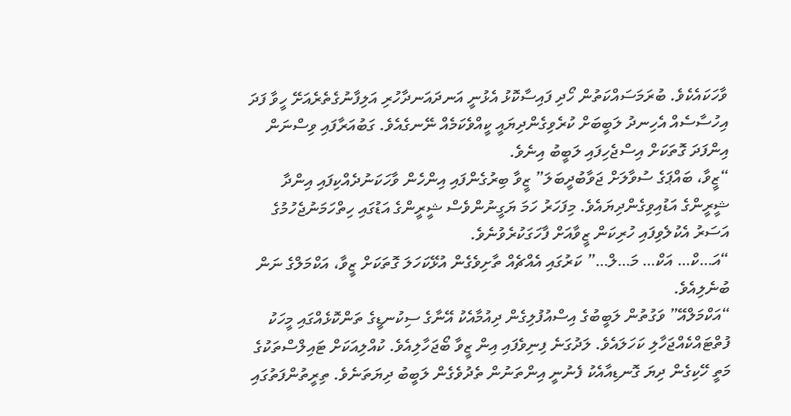ވާހަކައެކެވެ. ބުރަމަސައްކަތުން ހޯދި ފައިސާކޮޅު އެޅުނީ އަނދައަނދާހުރި އަލިފާނުގެތެރެއަށޭ ހީވާ ފަދަ އިހުސާސެއް އެހިނދު ލަބީބަށް ކުރެވިގެންދިޔައީ ކީއްވެކަމެއް ނޭނގެއެވެ. ގަބުއަރާފައި ވިސްނަން އިންފަދަ ގޮތަކަށް އިސްޖެހިފައި ލަބީބު އިނެވެ.
“ޒީވާ، ބައްޕަގެ ސުވާލަށް ޖަވާބުދީބަލަ” ޒީވާ ބިރުގެންފައި އިންހެން ވާހަކަނުދެއްކިފައި އިންދާ ޝީރީންގެ އަޑުއިވިގެންދިޔައެވެ. މިފަހަރު ހަމަ ޔަގީނުންވެސް ޝީރީންގެ އަޑުގައި ހިތްހަމަނުޖެހުމުގެ އަސަރު އެކުލެވިފައި ހުރިކަން ޒީވާއަށް ފާހަގަކުރެވުނެވެ.
“އަ…ކް… އަކް… މަ…ލް…” ކަރުގައި އެއްޗެއް ތާށިވެގެން އުޅޭކަހަލަ ގޮތަކަށް ޒީވާ، އަކްމަލްގެ ނަން ބުނެލިއެވެ.
“އަކްމަލްއޭ” ވަގުތުން ލަބީބުގެ އިސްއުފުލިގެން ދިއުމާއެކު އޭނާގެ ސިކުނޑީގެ ތަންކޮޅެއްގައި މީހަކު ފުތްޓައްކެއްޖަހާލި ކަހަލައެވެ. ލަދުގަނެ ފިނިވެފައި އިން ޒީވާ ބޯޖަހާލިއެވެ. ކުއްލިއަކަށް ޓައިލްސްތަކުގެ މަތީ ހޭކިގެން ދިޔަ ގޮނޑިއާއެކު ފެނުނީ އިންތަނުން ތެދުވެގެން ލަބީބު ދިޔަތަނެވެ. ތިރީތުންފަތުގައި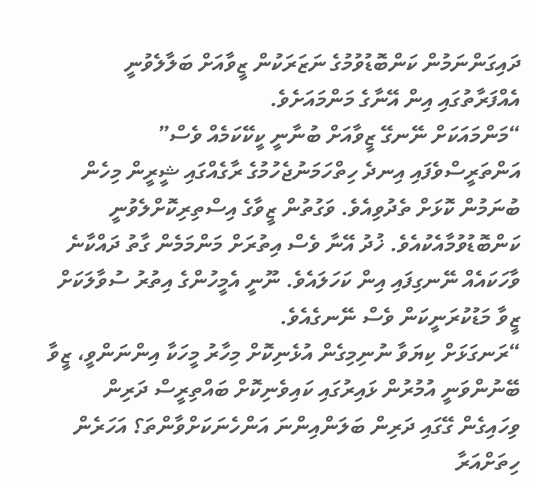ދައިގަންނަމުން ކަންބޮޑުވުމުގެ ނަޒަރަކުން ޒީވާއަށް ބަލާލެވުނީ އެއްފަރާތުގައި އިން އޭނާގެ މަންމައަށެވެ.
“މަންމައަކަށް ނޭނގޭ ޒީވާއަށް ބުނާނީ ކީކޭކަމެއް ވެސް” އަންތަރީސްވެފައި އިނދެ ހިތްހަމަނުޖެހުމުގެ ރާގެއްގައި ޝީރީން މިހެން ބުނަމުން ކޮޅަށް ތެދުވިއެވެ. ވަގުތުން ޒީވާގެ އިސްތިރިކޮށްލެވުނީ ކަންބޮޑުވުމާއެކުއެވެ. ޚުދު އޭނާ ވެސް އިތުރަށް މަންމަމެން ގާތު ދައްކާނެ ވާހަކައެއް ނޭނގިފައި އިން ކަހަލައެވެ. ނޫނީ އެމީހުންގެ އިތުރު ސުވާލަކަށް ޒީވާ މަޑުކުރަނީކަން ވެސް ނޭނގެއެވެ.
“ރަނގަޅަށް ކިޔަވާ ނުނިމިގެން އުޅެނިކޮށް މިހާރު މީހަކާ އިންނަންވީ، ޒީވާ ބޭނުންވަނީ އުމުރުން ޅައިރުގައި ކައިވެނިކޮށް ބައްތިރީސް ދަރިން ވިހައިގެން ގޭގައި ދަރިން ބަލަންއިންނަ އަންހެނަކަށްވާންތަ؟ އަހަރެން ހިތަށްއަރާ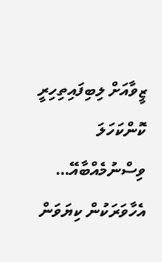ޒީވާއަށް ލިބިފައިތިހިރީ ކޮންކަހަލަ ވިސްނުމެއްބާއޭ… އެހާވަރަކުން ކިޔަވަން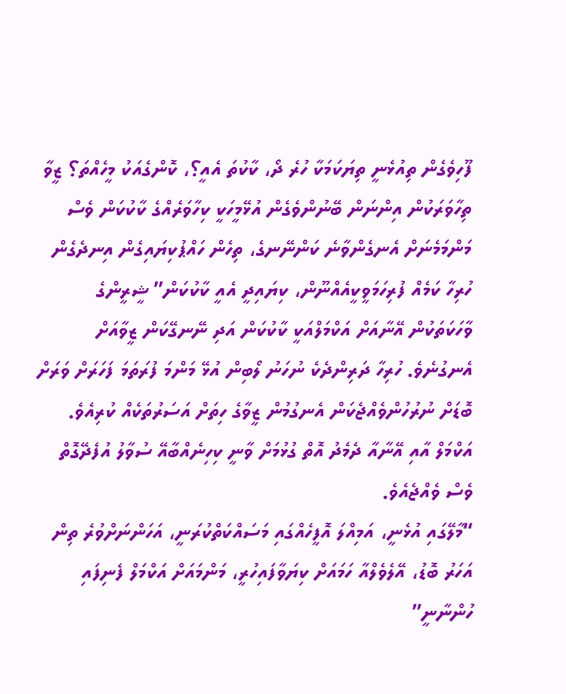ފޫހިވެގެން ތިއުޅެނީ ތިޔަކަމަކާ ހުރެ ދޯ، ކާކުތަ އެއީ؟، ކޮންގެއަކު މީހެއްތަ؟ ޒީވާ ތިހާވަރަކުން އިންނަން ބޭނުންވެގެން އުޅޭމީހަކީ ކިހާވަރެއްގެ ކާކުކަން ވެސް މަންމަމެނަށް އެނގެންވާނެ ކަންނޭނގެ، ތިހެން ހައްޕުކިޔައިގެން އިނދެގެން ހުރިހާ ކަމެއް ފުރިހަމަވީކީއެއްނޫން، ކިޔައިދީ އެއީ ކާކުކަން” ޝީރީންގެ ވާހަކަތަކުން އޭނާއަށް އަކްމަލްއަކީ ކާކުކަން އަދި ނޭނގޭކަން ޒީވާއަށް އެނގުނެވެ. ހުރިހާ ދަރިންދެކެ ނުހަނު ލޯބިން އުޅޭ މަންމަ ފުރަތަމަ ފަހަރަށް ވަރަށް ބޮޑަށް ނުރުހުންވެއްޖެކަން އެނގުމުން ޒީވާގެ ހިތަށް އަސަރުތަކެއް ކުރިއެވެ. އަކްމަލް އާއި އޭނާއާ ދެމެދު އޮތް ގުޅުމަށް ވާނީ ކިހިނެއްބާއޭ ސުވާލު އުފެދޭގޮތް ވެސް ވެއްޖެއެވެ.
“މާލޭގައި އުޅެނީ، އަމިއްލަ އޮފީހެއްގައި މަސައްކަތްކުރަނީ، އަހަންނަށްވުރެ ތިން އަހަރު ބޮޑު، އޭލެވެލްއާ ހަމައަށް ކިޔަވާފައިހުރީ، މަންމައަށް އަކްމަލް ފެނިފައި ހުންނާނީ”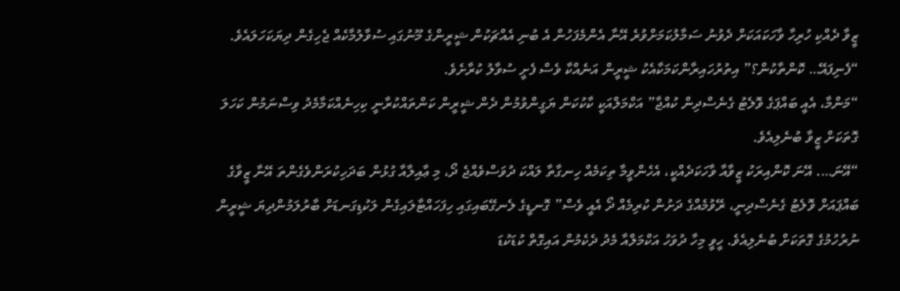ޒީވާ ދެއްކި ހުރިހާ ވާހަކައަކަށް ދެވުނު ސަމާލުކަމަށްވުރެ އޭނާ އެންމެފަހުން އެ ބުނި އެއްޗަކުން ޝީރީންގެ މޫނުގައި ސުވާލުމާކެއް ޖެހިގެން ދިޔަކަހަލައެވެ.
“ފެނިފައޭ… ކޮންތާކުން؟” އިތުރުހައިރާންކަމަކާއެކު ޝީރީން އަނެއްކާ ވެސް ފެށީ ސުވާލު ކުރާށެވެ.
“މަންމާ، އެއީ ބައްޕަގެ ވޮލެޓު ގެނެސްދިން ކުއްޖާ” އަކްމަލްއަކީ ކާކުކަން ޔަގީންވުމުން ދެން ޝީރީން ކަންތައްކުރާނީ ކިހިނެއްކަމާމެދު ވިސްނަމުން ކަހަލަ ގޮތަކަށް ޒީވާ ބުނެލިއެވެ.
“އޭނަ…. އޭނަ ކޮންއިރަކު ޒީވާއާ ވާހަކަދެއްކީ، އެހެންވީމާ ތިކަމެއް ހިނގާތާ ލައްކަ ދުވަސްވެއްޖެ ދޯ، މި ޢާއިލާއާ ގުޅުން ބަދަހިކުރަންވެގެންތަ އޭނާ ޒީވާގެ ބައްޕައަށް ވޮލެޓު ގެނެސްދިނީ، ރޭވުމެއްގެ ދަށުން ކުރިމެއް ދޯ އެއީ ވެސް” ގޮނޑީގެ ލެނގޭބައިގައި ހިފަހައްޓާލައިގެން ލަކުޑިގަނޑަށް ބާރުލަމުންދިޔަ ޝީރީން ނުރުހުމުގެ ގޮތަކަށް ބުނެލިއެވެ. ހީވީ މިހާ ދުވަހު އަކްމަލްއާ މެދު ދެކެމުން އައިގޮތް ކުޑަކުޑަ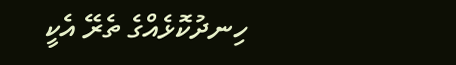ހިނދުކޮޅެއްގެ ތެރޭ އެކީ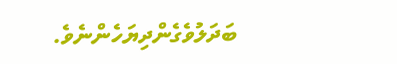ބަދަލުވެގެންދިޔަހެންނެވެ.